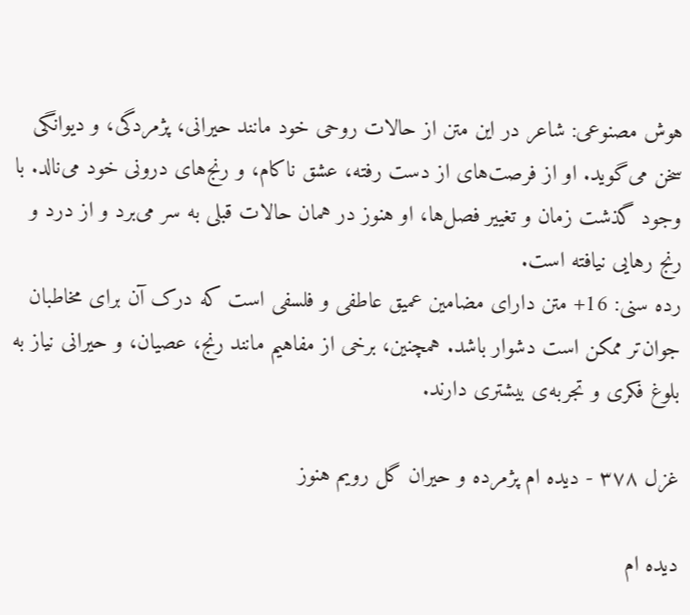هوش مصنوعی: شاعر در این متن از حالات روحی خود مانند حیرانی، پژمردگی، و دیوانگی سخن می‌گوید. او از فرصت‌های از دست رفته، عشق ناکام، و رنج‌های درونی خود می‌نالد. با وجود گذشت زمان و تغییر فصل‌ها، او هنوز در همان حالات قبلی به سر می‌برد و از درد و رنج رهایی نیافته است.
رده سنی: 16+ متن دارای مضامین عمیق عاطفی و فلسفی است که درک آن برای مخاطبان جوان‌تر ممکن است دشوار باشد. همچنین، برخی از مفاهیم مانند رنج، عصیان، و حیرانی نیاز به بلوغ فکری و تجربه‌ی بیشتری دارند.

غزل ۳۷۸ - دیده ام پژمرده و حیران گل رویم هنوز

دیده ام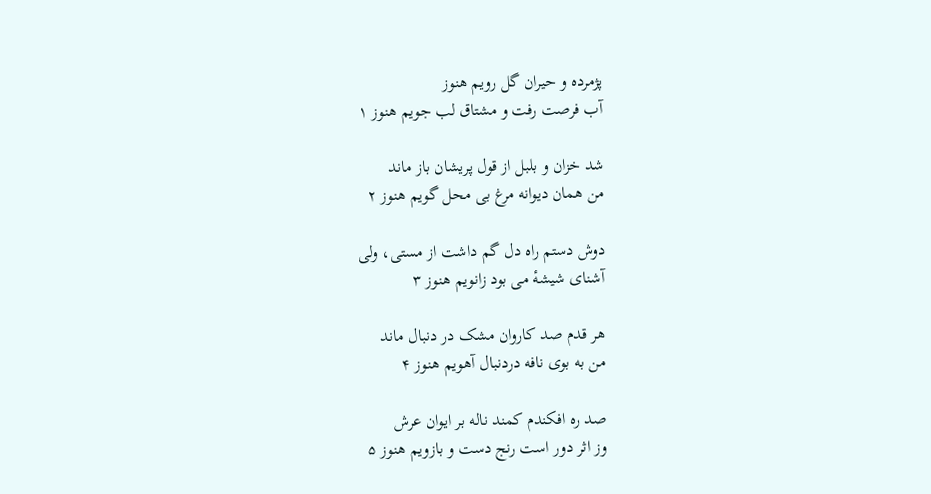پژمرده و حیران گل رویم هنوز
آب فرصت رفت و مشتاق لب جویم هنوز ۱

شد خزان و بلبل از قول پریشان باز ماند
من همان دیوانه مرغ بی محل گویم هنوز ۲

دوش دستم راه دل گم داشت از مستی، ولی
آشنای شیشهٔ می بود زانویم هنوز ۳

هر قدم صد کاروان مشک در دنبال ماند
من به بوی نافه دردنبال آهویم هنوز ۴

صد ره افکندم کمند ناله بر ایوان عرش
وز اثر دور است رنج دست و بازویم هنوز ۵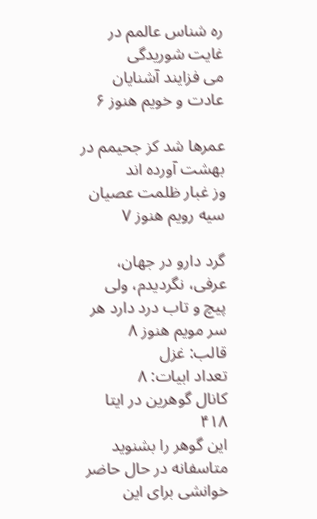ره شناس عالمم در غایت شوریدگی
می فزایند آشنایان عادت و خویم هنوز ۶

عمرها شد کز جحیمم در بهشت آورده اند
وز غبار ظلمت عصیان سیه رویم هنوز ۷

گرد دارو در جهان، عرفی، نگردیدم، ولی
پیچ و تاب درد دارد هر سر مویم هنوز ۸
قالب: غزل
تعداد ابیات: ۸
کانال گوهرین در ایتا
۴۱۸
این گوهر را بشنوید
متاسفانه در حال حاضر خوانشی برای این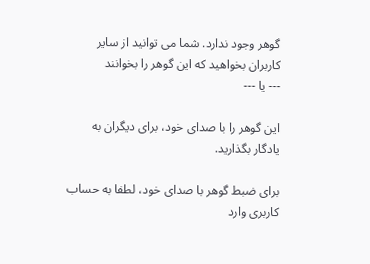گوهر وجود ندارد. شما می توانید از سایر کاربران بخواهید که این گوهر را بخوانند
--- یا ---

این گوهر را با صدای خود، برای دیگران به یادگار بگذارید.

برای ضبط گوهر با صدای خود، لطفا به حساب کاربری وارد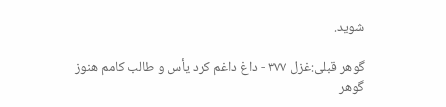شوید.

گوهر قبلی:غزل ۳۷۷ - داغ داغم کرد یأس و طالب کامم هنوز
گوهر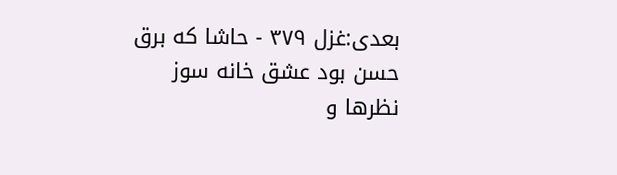بعدی:غزل ۳۷۹ - حاشا که برق حسن بود عشق خانه سوز
نظرها و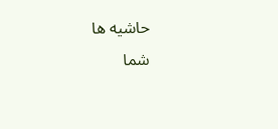حاشیه ها
شما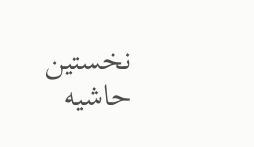نخستین حاشیه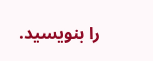را بنویسید.